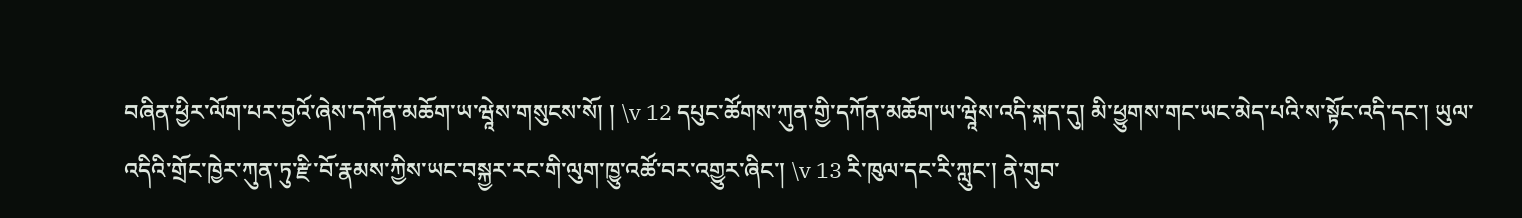བཞིན་ཕྱིར་ལོག་པར་བྱའོ་ཞེས་དཀོན་མཆོག་ཡ་ཝཱེས་གསུངས་སོ། ། \v 12 དཔུང་ཚོགས་ཀུན་གྱི་དཀོན་མཆོག་ཡ་ཝཱེས་འདི་སྐད་དུ། མི་ཕྱུགས་གང་ཡང་མེད་པའི་ས་སྟོང་འདི་དང་། ཡུལ་འདིའི་གྲོང་ཁྱེར་ཀུན་ཏུ་རྫི་བོ་རྣམས་ཀྱིས་ཡང་བསྐྱར་རང་གི་ལུག་ཁྱུ་འཚོ་བར་འགྱུར་ཞིང་། \v 13 རི་ཁུལ་དང་རི་ཀླུང་། ནེ་གུབ་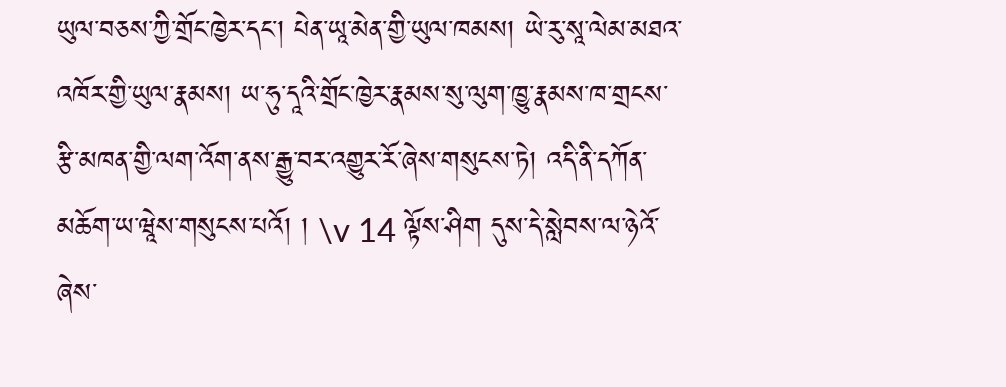ཡུལ་བཅས་ཀྱི་གྲོང་ཁྱེར་དང་། པེན་ཡཱ་མེན་གྱི་ཡུལ་ཁམས། ཡེ་རུ་སཱ་ལེམ་མཐའ་འཁོར་གྱི་ཡུལ་རྣམས། ཡ་ཧུ་དཱའི་གྲོང་ཁྱེར་རྣམས་སུ་ལུག་ཁྱུ་རྣམས་ཁ་གྲངས་རྩི་མཁན་གྱི་ལག་འོག་ནས་རྒྱུ་བར་འགྱུར་རོ་ཞེས་གསུངས་ཏེ། འདི་ནི་དཀོན་མཆོག་ཡ་ཝཱེས་གསུངས་པའོ། ། \v 14 ལྟོས་ཤིག དུས་དེ་སླེབས་ལ་ཉེའོ་ཞེས་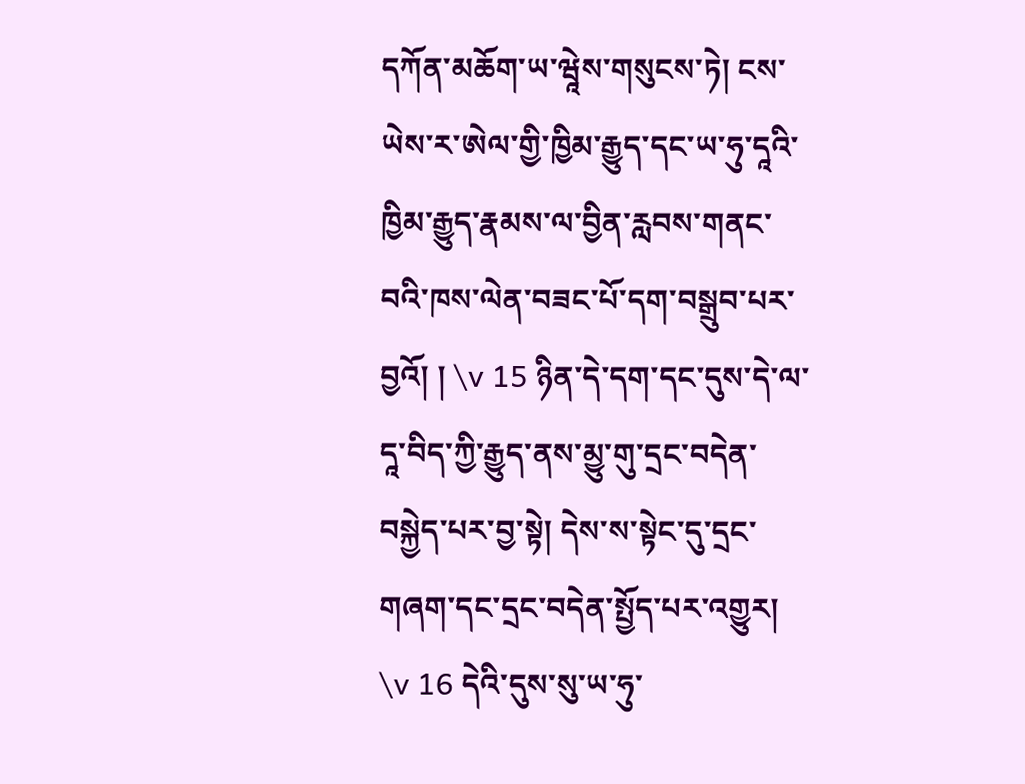དཀོན་མཆོག་ཡ་ཝཱེས་གསུངས་ཏེ། ངས་ཡེས་ར་ཨེལ་གྱི་ཁྱིམ་རྒྱུད་དང་ཡ་ཧུ་དཱའི་ཁྱིམ་རྒྱུད་རྣམས་ལ་བྱིན་རླབས་གནང་བའི་ཁས་ལེན་བཟང་པོ་དག་བསྒྲུབ་པར་བྱའོ། ། \v 15 ཉིན་དེ་དག་དང་དུས་དེ་ལ་དཱ་བིད་ཀྱི་རྒྱུད་ནས་མྱུ་གུ་དྲང་བདེན་བསྐྱེད་པར་བྱ་སྟེ། དེས་ས་སྟེང་དུ་དྲང་གཞག་དང་དྲང་བདེན་སྤྱོད་པར་འགྱུར། \v 16 དེའི་དུས་སུ་ཡ་ཧུ་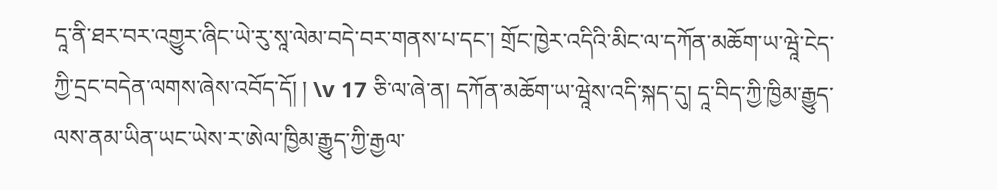དཱ་ནི་ཐར་བར་འགྱུར་ཞིང་ཡེ་རུ་སཱ་ལེམ་བདེ་བར་གནས་པ་དང་། གྲོང་ཁྱེར་འདིའི་མིང་ལ་དཀོན་མཆོག་ཡ་ཝཱེ་ངེད་ཀྱི་དྲང་བདེན་ལགས་ཞེས་འབོད་དོ། ། \v 17 ཅི་ལ་ཞེ་ན། དཀོན་མཆོག་ཡ་ཝཱེས་འདི་སྐད་དུ། དཱ་བིད་ཀྱི་ཁྱིམ་རྒྱུད་ལས་ནམ་ཡིན་ཡང་ཡེས་ར་ཨེལ་ཁྱིམ་རྒྱུད་ཀྱི་རྒྱལ་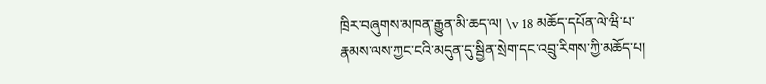ཁྲིར་བཞུགས་མཁན་རྒྱུན་མི་ཆད་ལ། \v 18 མཆོད་དཔོན་ལེ་ཝི་པ་རྣམས་ལས་ཀྱང་ངའི་མདུན་དུ་སྦྱིན་སྲེག་དང་འབྲུ་རིགས་ཀྱི་མཆོད་པ།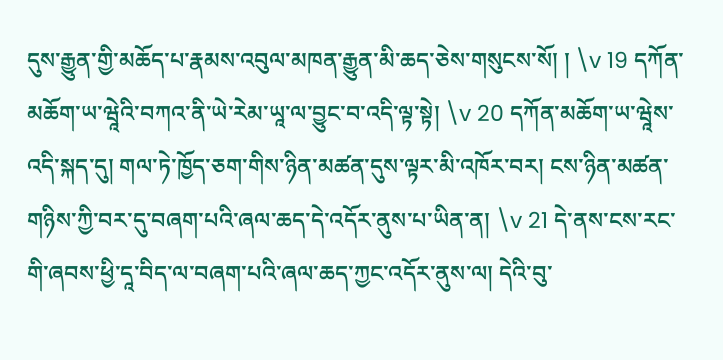དུས་རྒྱུན་གྱི་མཆོད་པ་རྣམས་འབུལ་མཁན་རྒྱུན་མི་ཆད་ཅེས་གསུངས་སོ། ། \v 19 དཀོན་མཆོག་ཡ་ཝཱེའི་བཀའ་ནི་ཡེ་རེམ་ཡཱ་ལ་བྱུང་བ་འདི་ལྟ་སྟེ། \v 20 དཀོན་མཆོག་ཡ་ཝཱེས་འདི་སྐད་དུ། གལ་ཏེ་ཁྱོད་ཅག་གིས་ཉིན་མཚན་དུས་ལྟར་མི་འཁོར་བར། ངས་ཉིན་མཚན་གཉིས་ཀྱི་བར་དུ་བཞག་པའི་ཞལ་ཆད་དེ་འདོར་ནུས་པ་ཡིན་ན། \v 21 དེ་ནས་ངས་རང་གི་ཞབས་ཕྱི་དཱ་བིད་ལ་བཞག་པའི་ཞལ་ཆད་ཀྱང་འདོར་ནུས་ལ། དེའི་བུ་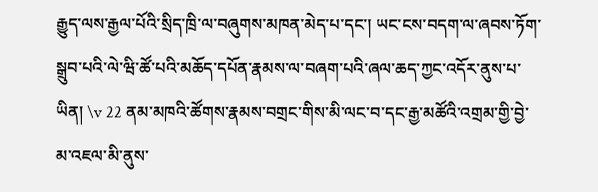རྒྱུད་ལས་རྒྱལ་པོའི་སྲིད་ཁྲི་ལ་བཞུགས་མཁན་མེད་པ་དང་། ཡང་ངས་བདག་ལ་ཞབས་ཏོག་སྒྲུབ་པའི་ལེ་ཝི་ཚོ་པའི་མཆོད་དཔོན་རྣམས་ལ་བཞག་པའི་ཞལ་ཆད་ཀྱང་འདོར་ནུས་པ་ཡིན། \v 22 ནམ་མཁའི་ཚོགས་རྣམས་བགྲང་གིས་མི་ལང་བ་དང་རྒྱ་མཚོའི་འགྲམ་གྱི་བྱེ་མ་འཇལ་མི་ནུས་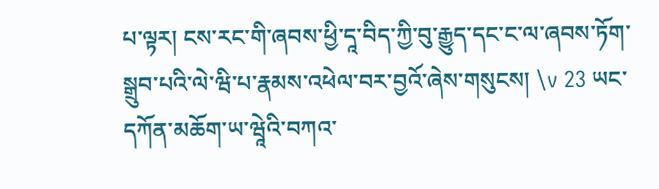པ་ལྟར། ངས་རང་གི་ཞབས་ཕྱི་དཱ་བིད་ཀྱི་བུ་རྒྱུད་དང་ང་ལ་ཞབས་ཏོག་སྒྲུབ་པའི་ལེ་ཝི་པ་རྣམས་འཕེལ་བར་བྱའོ་ཞེས་གསུངས། \v 23 ཡང་དཀོན་མཆོག་ཡ་ཝཱེའི་བཀའ་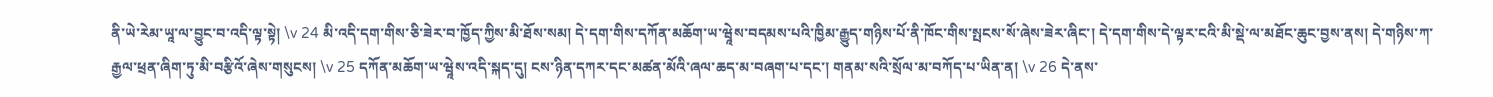ནི་ཡེ་རེམ་ཡཱ་ལ་བྱུང་བ་འདི་ལྟ་སྟེ། \v 24 མི་འདི་དག་གིས་ཅི་ཟེར་བ་ཁྱོད་ཀྱིས་མི་ཐོས་སམ། དེ་དག་གིས་དཀོན་མཆོག་ཡ་ཝཱེས་བདམས་པའི་ཁྱིམ་རྒྱུད་གཉིས་པོ་ནི་ཁོང་གིས་སྤངས་སོ་ཞེས་ཟེར་ཞིང་། དེ་དག་གིས་དེ་ལྟར་ངའི་མི་སྡེ་ལ་མཐོང་ཆུང་བྱས་ནས། དེ་གཉིས་ཀ་རྒྱལ་ཕྲན་ཞིག་ཏུ་མི་བརྩིའོ་ཞེས་གསུངས། \v 25 དཀོན་མཆོག་ཡ་ཝཱེས་འདི་སྐད་དུ། ངས་ཉིན་དཀར་དང་མཚན་མོའི་ཞལ་ཆད་མ་བཞག་པ་དང་། གནམ་སའི་སྲོལ་མ་བཀོད་པ་ཡིན་ན། \v 26 དེ་ནས་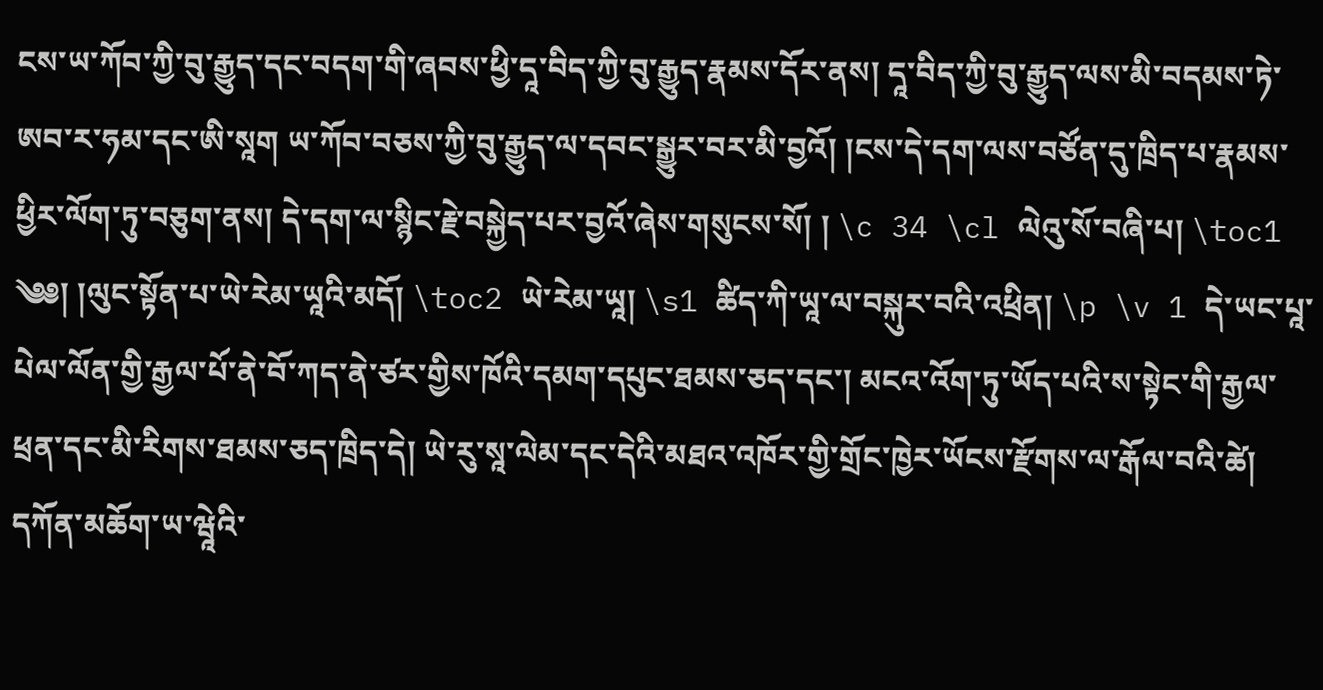ངས་ཡ་ཀོབ་ཀྱི་བུ་རྒྱུད་དང་བདག་གི་ཞབས་ཕྱི་དཱ་བིད་ཀྱི་བུ་རྒྱུད་རྣམས་དོར་ནས། དཱ་བིད་ཀྱི་བུ་རྒྱུད་ལས་མི་བདམས་ཏེ་ཨབ་ར་ཧམ་དང་ཨི་སཱག ཡ་ཀོབ་བཅས་ཀྱི་བུ་རྒྱུད་ལ་དབང་སྒྱུར་བར་མི་བྱའོ། །ངས་དེ་དག་ལས་བཙོན་དུ་ཁྲིད་པ་རྣམས་ཕྱིར་ལོག་ཏུ་བཅུག་ནས། དེ་དག་ལ་སྙིང་རྗེ་བསྐྱེད་པར་བྱའོ་ཞེས་གསུངས་སོ། ། \c 34 \cl ལེའུ་སོ་བཞི་པ། \toc1 ༄༅། །ལུང་སྟོན་པ་ཡེ་རེམ་ཡཱའི་མདོ། \toc2 ཡེ་རེམ་ཡཱ། \s1 ཚིད་ཀི་ཡཱ་ལ་བསྐུར་བའི་འཕྲིན། \p \v 1 དེ་ཡང་པཱ་པེལ་ལོན་གྱི་རྒྱལ་པོ་ནེ་བོ་ཀད་ནེ་ཙར་གྱིས་ཁོའི་དམག་དཔུང་ཐམས་ཅད་དང་། མངའ་འོག་ཏུ་ཡོད་པའི་ས་སྟེང་གི་རྒྱལ་ཕྲན་དང་མི་རིགས་ཐམས་ཅད་ཁྲིད་དེ། ཡེ་རུ་སཱ་ལེམ་དང་དེའི་མཐའ་འཁོར་གྱི་གྲོང་ཁྱེར་ཡོངས་རྫོགས་ལ་རྒོལ་བའི་ཚེ། དཀོན་མཆོག་ཡ་ཝཱེའི་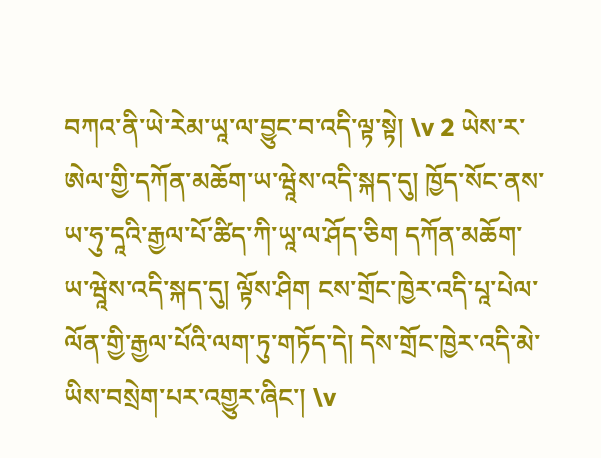བཀའ་ནི་ཡེ་རེམ་ཡཱ་ལ་བྱུང་བ་འདི་ལྟ་སྟེ། \v 2 ཡེས་ར་ཨེལ་གྱི་དཀོན་མཆོག་ཡ་ཝཱེས་འདི་སྐད་དུ། ཁྱོད་སོང་ནས་ཡ་ཧུ་དཱའི་རྒྱལ་པོ་ཚིད་ཀི་ཡཱ་ལ་ཤོད་ཅིག དཀོན་མཆོག་ཡ་ཝཱེས་འདི་སྐད་དུ། ལྟོས་ཤིག ངས་གྲོང་ཁྱེར་འདི་པཱ་པེལ་ལོན་གྱི་རྒྱལ་པོའི་ལག་ཏུ་གཏོད་དེ། དེས་གྲོང་ཁྱེར་འདི་མེ་ཡིས་བསྲེག་པར་འགྱུར་ཞིང་། \v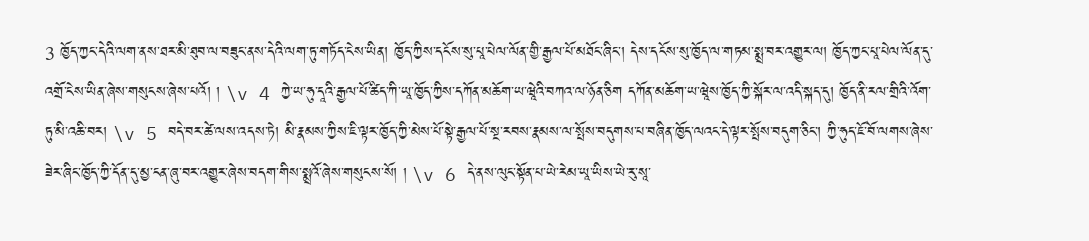3 ཁྱོད་ཀྱང་དེའི་ལག་ནས་ཐར་མི་ཐུབ་ལ་བཟུང་ནས་དེའི་ལག་ཏུ་གཏོད་ངེས་ཡིན། ཁྱོད་ཀྱིས་དངོས་སུ་པཱ་པེལ་ལོན་གྱི་རྒྱལ་པོ་མཐོང་ཞིང་། དེས་དངོས་སུ་ཁྱོད་ལ་གཏམ་སྨྲ་བར་འགྱུར་ལ། ཁྱོད་ཀྱང་པཱ་པེལ་ལོན་དུ་འགྲོ་ངེས་ཡིན་ཞེས་གསུངས་ཞེས་པའོ། ། \v 4 ཀྱེ་ཡ་ཧུ་དཱའི་རྒྱལ་པོ་ཚིད་ཀི་ཡཱ་ཁྱོད་ཀྱིས་དཀོན་མཆོག་ཡ་ཝཱེའི་བཀའ་ལ་ཉོན་ཅིག དཀོན་མཆོག་ཡ་ཝཱེས་ཁྱོད་ཀྱི་སྐོར་ལ་འདི་སྐད་དུ། ཁྱོད་ནི་རལ་གྲིའི་འོག་ཏུ་མི་འཆི་བར། \v 5 བདེ་བར་ཚེ་ལས་འདས་ཏེ། མི་རྣམས་ཀྱིས་ཇི་ལྟར་ཁྱོད་ཀྱི་མེས་པོ་སྟེ་རྒྱལ་པོ་སྔ་རབས་རྣམས་ལ་སྤོས་བདུགས་པ་བཞིན་ཁྱོད་ལའང་དེ་ལྟར་སྤོས་བདུག་ཅིང་། ཀྱི་ཧུད་ཇོ་བོ་ལགས་ཞེས་ཟེར་ཞིང་ཁྱོད་ཀྱི་དོན་དུ་མྱ་ངན་ཞུ་བར་འགྱུར་ཞེས་བདག་གིས་སྨྲའོ་ཞེས་གསུངས་སོ། ། \v 6 དེ་ནས་ལུང་སྟོན་པ་ཡེ་རེམ་ཡཱ་ཡིས་ཡེ་རུ་སཱ་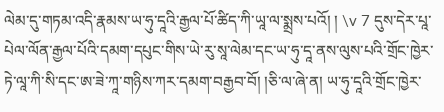ལེམ་དུ་གཏམ་འདི་རྣམས་ཡ་ཧུ་དཱའི་རྒྱལ་པོ་ཚིད་ཀི་ཡཱ་ལ་སྨྲས་པའོ། ། \v 7 དུས་དེར་པཱ་པེལ་ལོན་རྒྱལ་པོའི་དམག་དཔུང་གིས་ཡེ་རུ་སཱ་ལེམ་དང་ཡ་ཧུ་དཱ་ནས་ལུས་པའི་གྲོང་ཁྱེར་ཏེ་ལཱ་ཀི་སི་དང་ཨ་ཟེ་ཀཱ་གཉིས་ཀར་དམག་བརྒྱབ་བོ། །ཅི་ལ་ཞེ་ན། ཡ་ཧུ་དཱའི་གྲོང་ཁྱེར་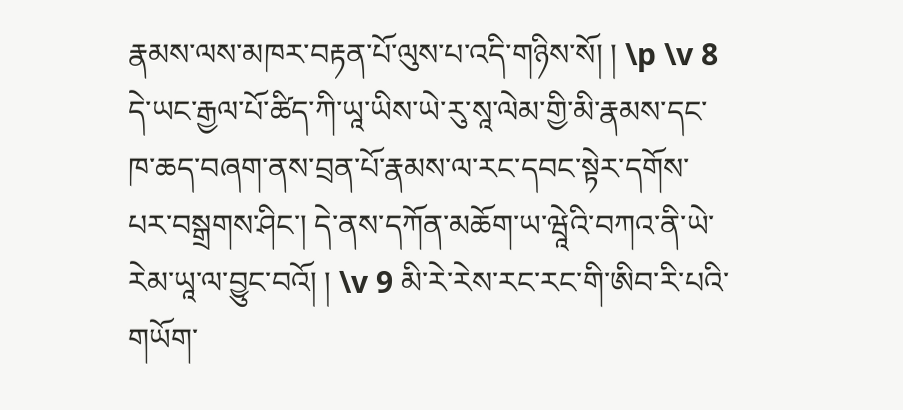རྣམས་ལས་མཁར་བརྟན་པོ་ལུས་པ་འདི་གཉིས་སོ། ། \p \v 8 དེ་ཡང་རྒྱལ་པོ་ཚིད་ཀི་ཡཱ་ཡིས་ཡེ་རུ་སཱ་ལེམ་གྱི་མི་རྣམས་དང་ཁ་ཆད་བཞག་ནས་བྲན་པོ་རྣམས་ལ་རང་དབང་སྟེར་དགོས་པར་བསྒྲགས་ཤིང་། དེ་ནས་དཀོན་མཆོག་ཡ་ཝཱེའི་བཀའ་ནི་ཡེ་རེམ་ཡཱ་ལ་བྱུང་བའོ། ། \v 9 མི་རེ་རེས་རང་རང་གི་ཨིབ་རི་པའི་གཡོག་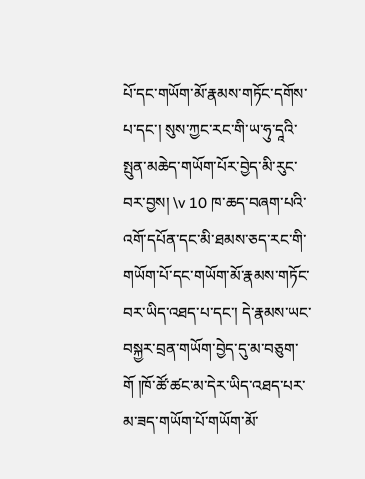པོ་དང་གཡོག་མོ་རྣམས་གཏོང་དགོས་པ་དང་། སུས་ཀྱང་རང་གི་ཡ་ཧུ་དཱའི་སྤུན་མཆེད་གཡོག་པོར་བྱེད་མི་རུང་བར་བྱས། \v 10 ཁ་ཆད་བཞག་པའི་འགོ་དཔོན་དང་མི་ཐམས་ཅད་རང་གི་གཡོག་པོ་དང་གཡོག་མོ་རྣམས་གཏོང་བར་ཡིད་འཐད་པ་དང་། དེ་རྣམས་ཡང་བསྐྱར་བྲན་གཡོག་བྱེད་དུ་མ་བཅུག་གོ །ཁོ་ཚོ་ཚང་མ་དེར་ཡིད་འཐད་པར་མ་ཟད་གཡོག་པོ་གཡོག་མོ་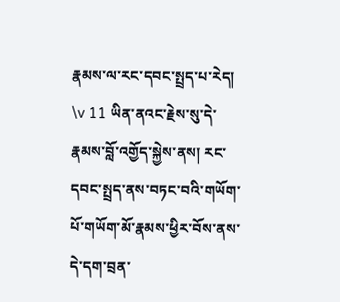རྣམས་ལ་རང་དབང་སྤྲད་པ་རེད། \v 11 ཡིན་ནའང་རྗེས་སུ་དེ་རྣམས་བློ་འགྱོད་སྐྱེས་ནས། རང་དབང་སྤྲད་ནས་བཏང་བའི་གཡོག་པོ་གཡོག་མོ་རྣམས་ཕྱིར་བོས་ནས་དེ་དག་བྲན་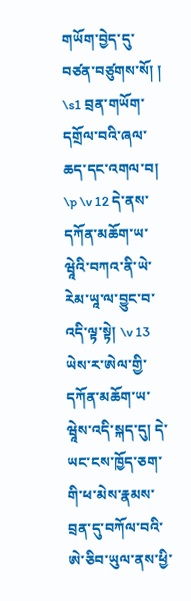གཡོག་བྱེད་དུ་བཙན་བཙུགས་སོ། ། \s1 བྲན་གཡོག་དགྲོལ་བའི་ཞལ་ཆད་དང་འགལ་བ། \p \v 12 དེ་ནས་དཀོན་མཆོག་ཡ་ཝཱེའི་བཀའ་ནི་ཡེ་རེམ་ཡཱ་ལ་བྱུང་བ་འདི་ལྟ་སྟེ། \v 13 ཡེས་ར་ཨེལ་གྱི་དཀོན་མཆོག་ཡ་ཝཱེས་འདི་སྐད་དུ། དེ་ཡང་ངས་ཁྱོད་ཅག་གི་ཕ་མེས་རྣམས་བྲན་དུ་བཀོལ་བའི་ཨེ་ཅིབ་ཡུལ་ནས་ཕྱི་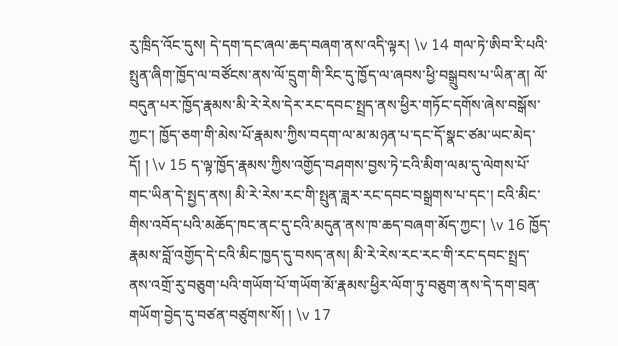རུ་ཁྲིད་འོང་དུས། དེ་དག་དང་ཞལ་ཆད་བཞག་ནས་འདི་ལྟར། \v 14 གལ་ཏེ་ཨིབ་རི་པའི་སྤུན་ཞིག་ཁྱོད་ལ་བཙོངས་ནས་ལོ་དྲུག་གི་རིང་དུ་ཁྱོད་ལ་ཞབས་ཕྱི་བསྒྲུབས་པ་ཡིན་ན། ལོ་བདུན་པར་ཁྱོད་རྣམས་མི་རེ་རེས་དེར་རང་དབང་སྤྲད་ནས་ཕྱིར་གཏོང་དགོས་ཞེས་བསྒོས་ཀྱང་། ཁྱོད་ཅག་གི་མེས་པོ་རྣམས་ཀྱིས་བདག་ལ་མ་མཉན་པ་དང་དོ་སྣང་ཙམ་ཡང་མེད་དོ། ། \v 15 ད་ལྟ་ཁྱོད་རྣམས་ཀྱིས་འགྱོད་བཤགས་བྱས་ཏེ་ངའི་མིག་ལམ་དུ་ལེགས་པོ་གང་ཡིན་དེ་སྤྱད་ནས། མི་རེ་རེས་རང་གི་སྤུན་ཟླར་རང་དབང་བསྒྲགས་པ་དང་། ངའི་མིང་གིས་འབོད་པའི་མཆོད་ཁང་ནང་དུ་ངའི་མདུན་ནས་ཁ་ཆད་བཞག་མོད་ཀྱང་། \v 16 ཁྱོད་རྣམས་བློ་འགྱོད་དེ་ངའི་མིང་ཁྱད་དུ་བསད་ནས། མི་རེ་རེས་རང་རང་གི་རང་དབང་སྤྲད་ནས་འགྲོ་རུ་བཅུག་པའི་གཡོག་པོ་གཡོག་མོ་རྣམས་ཕྱིར་ལོག་ཏུ་བཅུག་ནས་དེ་དག་བྲན་གཡོག་བྱེད་དུ་བཙན་བཙུགས་སོ། ། \v 17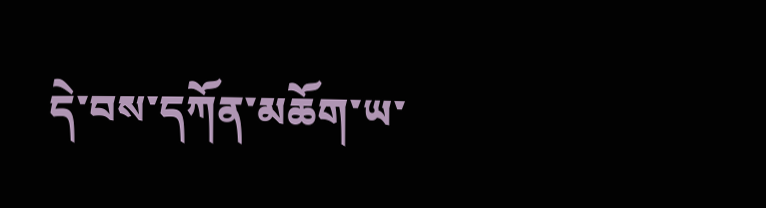དེ་བས་དཀོན་མཆོག་ཡ་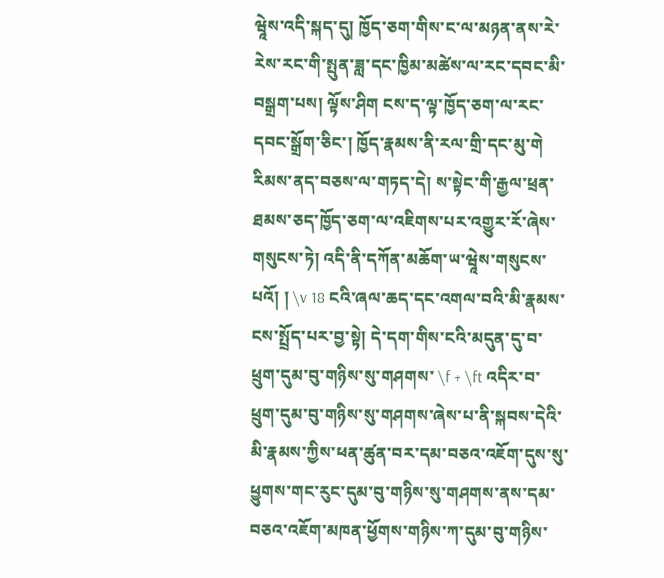ཝཱེས་འདི་སྐད་དུ། ཁྱོད་ཅག་གིས་ང་ལ་མཉན་ནས་རེ་རེས་རང་གི་སྤུན་ཟླ་དང་ཁྱིམ་མཚེས་ལ་རང་དབང་མི་བསྒྲག་པས། ལྟོས་ཤིག ངས་ད་ལྟ་ཁྱོད་ཅག་ལ་རང་དབང་སྒྲོག་ཅིང་། ཁྱོད་རྣམས་ནི་རལ་གྲི་དང་མུ་གེ རིམས་ནད་བཅས་ལ་གཏད་དེ། ས་སྟེང་གི་རྒྱལ་ཕྲན་ཐམས་ཅད་ཁྱོད་ཅག་ལ་འཇིགས་པར་འགྱུར་རོ་ཞེས་གསུངས་ཏེ། འདི་ནི་དཀོན་མཆོག་ཡ་ཝཱེས་གསུངས་པའོ། ། \v 18 ངའི་ཞལ་ཆད་དང་འགལ་བའི་མི་རྣམས་ངས་སྤྲོད་པར་བྱ་སྟེ། དེ་དག་གིས་ངའི་མདུན་དུ་བ་ཕྲུག་དུམ་བུ་གཉིས་སུ་གཤགས་ \f + \ft འདིར་བ་ཕྲུག་དུམ་བུ་གཉིས་སུ་གཤགས་ཞེས་པ་ནི་སྐབས་དེའི་མི་རྣམས་ཀྱིས་ཕན་ཚུན་བར་དམ་བཅའ་འཇོག་དུས་སུ་ཕྱུགས་གང་རུང་དུམ་བུ་གཉིས་སུ་གཤགས་ནས་དམ་བཅའ་འཇོག་མཁན་ཕྱོགས་གཉིས་ཀ་དུམ་བུ་གཉིས་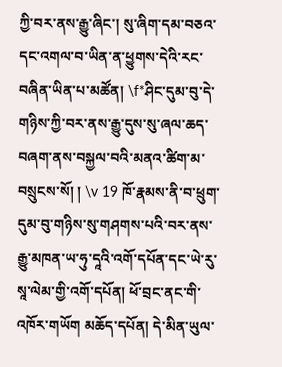ཀྱི་བར་ནས་རྒྱུ་ཞིང་། སུ་ཞིག་དམ་བཅའ་དང་འགལ་བ་ཡིན་ན་ཕྱུགས་དེའི་རང་བཞིན་ཡིན་པ་མཚོན། \f*ཤིང་དུམ་བུ་དེ་གཉིས་ཀྱི་བར་ནས་རྒྱུ་དུས་སུ་ཞལ་ཆད་བཞག་ནས་བསྐྱལ་བའི་མནའ་ཚིག་མ་བསྲུངས་སོ། ། \v 19 ཁོ་རྣམས་ནི་བ་ཕྲུག་དུམ་བུ་གཉིས་སུ་གཤགས་པའི་བར་ནས་རྒྱུ་མཁན་ཡ་ཧུ་དཱའི་འགོ་དཔོན་དང་ཡེ་རུ་སཱ་ལེམ་གྱི་འགོ་དཔོན། ཕོ་བྲང་ནང་གི་འཁོར་གཡོག མཆོད་དཔོན། དེ་མིན་ཡུལ་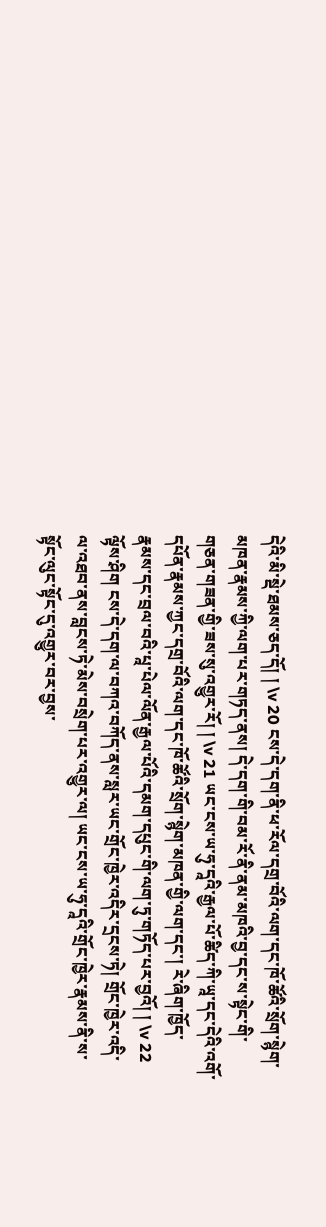དེའི་མི་སྡེ་ཐམས་ཅད་དོ། ། \v 20 ངས་དེ་དག་ནི་ཕ་རོལ་དགྲ་བོའི་ལག་དང་ཁོ་ཚོའི་སྲོག་སྙེག་མཁན་རྣམས་ཀྱི་ལག་པར་གཏད་ནས། དེ་དག་གི་བམ་རོ་ནི་ནམ་མཁའི་བྱ་དང་ས་སྟེང་གི་གཅན་གཟན་གྱི་ཟས་སུ་འགྱུར་རོ། ། \v 21 ཡང་ངས་ཡ་ཧུ་དཱའི་རྒྱལ་པོ་ཚིད་ཀི་ཡཱ་དང་དེའི་འགོ་དཔོན་རྣམས་ཀྱང་དགྲ་བོའི་ལག་དང་ཁོ་ཚོའི་སྲོག་སྙེག་མཁན་གྱི་ལག་དང་། རེ་ཞིག་ཁྱོད་རྣམས་དང་བྲལ་བའི་པཱ་པེལ་ལོན་རྒྱལ་པོའི་དམག་དཔུང་གི་ལག་ཏུ་གཏོད་པར་བྱའོ། ། \v 22 ལྟོས་ཤིག ངས་དེ་དག་ལ་བཀའ་བཀོད་ནས་སླར་ཡང་གྲོང་ཁྱེར་འདིར་དྲངས་ཏེ། གྲོང་ཁྱེར་འདི་ལ་འཐབ་ནས་བླངས་ཏེ་མེས་བསྲེག་པར་འགྱུར་ལ། ཡང་ངས་ཡ་ཧུ་དཱའི་གྲོང་ཁྱེར་རྣམས་ནི་ས་སྟོང་ལུང་སྟོང་དུ་འགྱུར་བར་བྱས་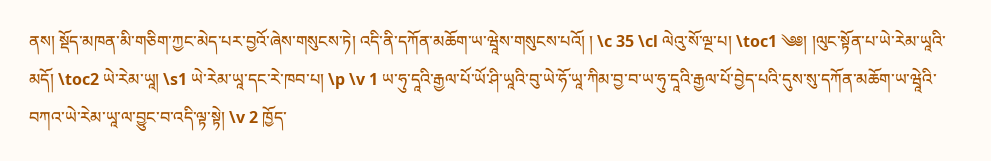ནས། སྡོད་མཁན་མི་གཅིག་ཀྱང་མེད་པར་བྱའོ་ཞེས་གསུངས་ཏེ། འདི་ནི་དཀོན་མཆོག་ཡ་ཝཱེས་གསུངས་པའོ། ། \c 35 \cl ལེའུ་སོ་ལྔ་པ། \toc1 ༄༅། །ལུང་སྟོན་པ་ཡེ་རེམ་ཡཱའི་མདོ། \toc2 ཡེ་རེམ་ཡཱ། \s1 ཡེ་རེམ་ཡཱ་དང་རེ་ཁབ་པ། \p \v 1 ཡ་ཧུ་དཱའི་རྒྱལ་པོ་ཡོ་ཤི་ཡཱའི་བུ་ཡེ་ཧོ་ཡཱ་ཀིམ་བྱ་བ་ཡ་ཧུ་དཱའི་རྒྱལ་པོ་བྱེད་པའི་དུས་སུ་དཀོན་མཆོག་ཡ་ཝཱེའི་བཀའ་ཡེ་རེམ་ཡཱ་ལ་བྱུང་བ་འདི་ལྟ་སྟེ། \v 2 ཁྱོད་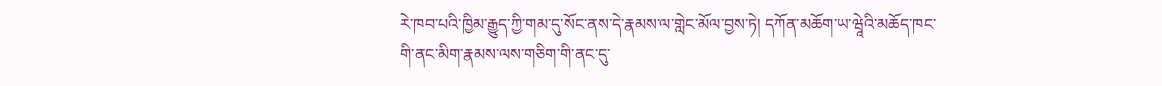རེ་ཁབ་པའི་ཁྱིམ་རྒྱུད་ཀྱི་གམ་དུ་སོང་ནས་དེ་རྣམས་ལ་གླེང་མོལ་བྱས་ཏེ། དཀོན་མཆོག་ཡ་ཝཱེའི་མཆོད་ཁང་གི་ནང་མིག་རྣམས་ལས་གཅིག་གི་ནང་དུ་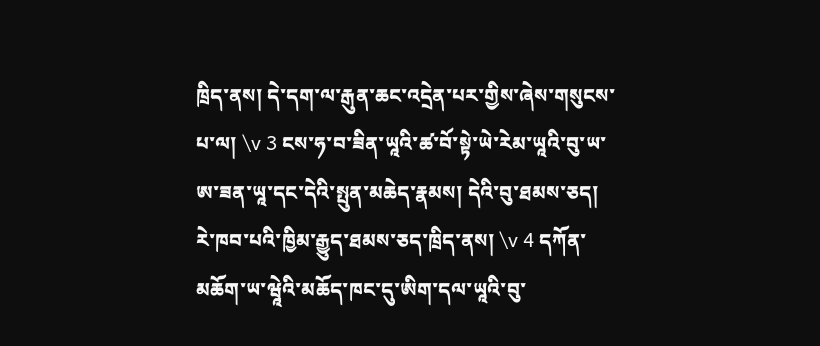ཁྲིད་ནས། དེ་དག་ལ་རྒུན་ཆང་འདྲེན་པར་གྱིས་ཞེས་གསུངས་པ་ལ། \v 3 ངས་ཧ་བ་ཟིན་ཡཱའི་ཚ་བོ་སྟེ་ཡེ་རེམ་ཡཱའི་བུ་ཡ་ཨ་ཟན་ཡཱ་དང་དེའི་སྤུན་མཆེད་རྣམས། དེའི་བུ་ཐམས་ཅད། རེ་ཁབ་པའི་ཁྱིམ་རྒྱུད་ཐམས་ཅད་ཁྲིད་ནས། \v 4 དཀོན་མཆོག་ཡ་ཝཱེའི་མཆོད་ཁང་དུ་ཨིག་དལ་ཡཱའི་བུ་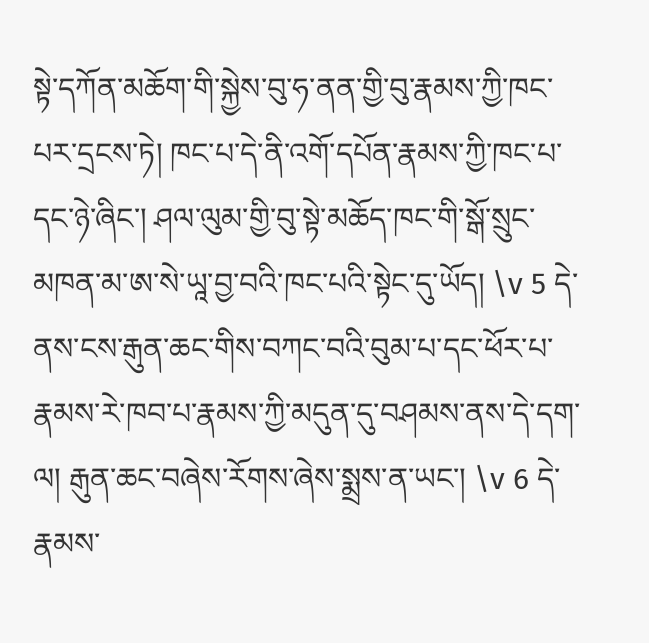སྟེ་དཀོན་མཆོག་གི་སྐྱེས་བུ་ཧ་ནན་གྱི་བུ་རྣམས་ཀྱི་ཁང་པར་དྲངས་ཏེ། ཁང་པ་དེ་ནི་འགོ་དཔོན་རྣམས་ཀྱི་ཁང་པ་དང་ཉེ་ཞིང་། ཤལ་ལུམ་གྱི་བུ་སྟེ་མཆོད་ཁང་གི་སྒོ་སྲུང་མཁན་མ་ཨ་སེ་ཡཱ་བྱ་བའི་ཁང་པའི་སྟེང་དུ་ཡོད། \v 5 དེ་ནས་ངས་རྒུན་ཆང་གིས་བཀང་བའི་བུམ་པ་དང་ཕོར་པ་རྣམས་རེ་ཁབ་པ་རྣམས་ཀྱི་མདུན་དུ་བཤམས་ནས་དེ་དག་ལ། རྒུན་ཆང་བཞེས་རོགས་ཞེས་སྨྲས་ན་ཡང་། \v 6 དེ་རྣམས་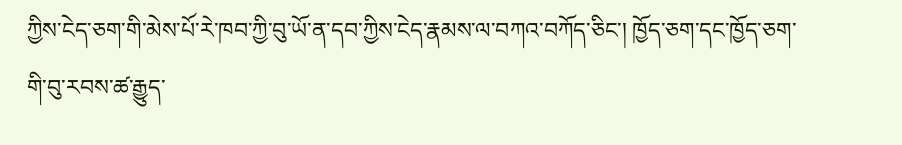ཀྱིས་ངེད་ཅག་གི་མེས་པོ་རེ་ཁབ་ཀྱི་བུ་ཡོ་ན་དབ་ཀྱིས་ངེད་རྣམས་ལ་བཀའ་བཀོད་ཅིང་། ཁྱོད་ཅག་དང་ཁྱོད་ཅག་གི་བུ་རབས་ཚ་རྒྱུད་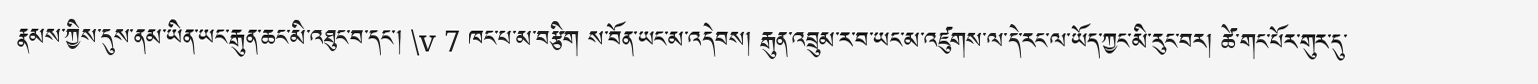རྣམས་ཀྱིས་དུས་ནམ་ཡིན་ཡང་རྒུན་ཆང་མི་འཐུང་བ་དང་། \v 7 ཁང་པ་མ་བརྩིག ས་བོན་ཡང་མ་འདེབས། རྒུན་འབྲུམ་ར་བ་ཡང་མ་འཛུགས་ལ་དེ་རང་ལ་ཡོད་ཀྱང་མི་རུང་བར། ཚེ་གང་པོར་གུར་དུ་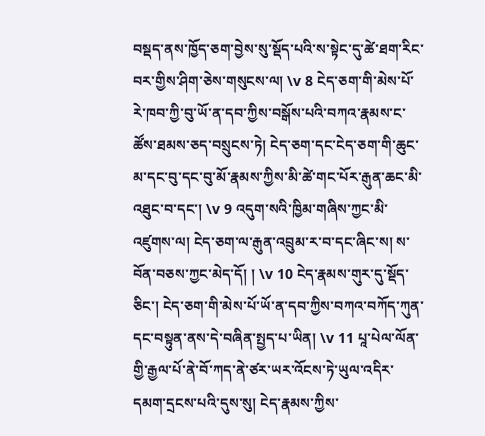བསྡད་ནས་ཁྱོད་ཅག་བྱེས་སུ་སྡོད་པའི་ས་སྟེང་དུ་ཚེ་ཐག་རིང་བར་གྱིས་ཤིག་ཅེས་གསུངས་ལ། \v 8 ངེད་ཅག་གི་མེས་པོ་རེ་ཁབ་ཀྱི་བུ་ཡོ་ན་དབ་ཀྱིས་བསྒོས་པའི་བཀའ་རྣམས་ང་ཚོས་ཐམས་ཅད་བསྲུངས་ཏེ། ངེད་ཅག་དང་ངེད་ཅག་གི་ཆུང་མ་དང་བུ་དང་བུ་མོ་རྣམས་ཀྱིས་མི་ཚེ་གང་པོར་རྒུན་ཆང་མི་འཐུང་བ་དང་། \v 9 འདུག་སའི་ཁྱིམ་གཞིས་ཀྱང་མི་འཛུགས་ལ། ངེད་ཅག་ལ་རྒུན་འབྲུམ་ར་བ་དང་ཞིང་ས། ས་བོན་བཅས་ཀྱང་མེད་དོ། ། \v 10 ངེད་རྣམས་གུར་དུ་སྡོད་ཅིང་། ངེད་ཅག་གི་མེས་པོ་ཡོ་ན་དབ་ཀྱིས་བཀའ་བཀོད་ཀུན་དང་བསྟུན་ནས་དེ་བཞིན་སྤྱད་པ་ཡིན། \v 11 པཱ་པེལ་ལོན་གྱི་རྒྱལ་པོ་ནེ་བོ་ཀད་ནེ་ཙར་ཡར་འོངས་ཏེ་ཡུལ་འདིར་དམག་དྲངས་པའི་དུས་སུ། ངེད་རྣམས་ཀྱིས་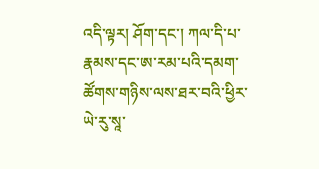འདི་ལྟར། ཤོག་དང་། ཀལ་དི་པ་རྣམས་དང་ཨ་རམ་པའི་དམག་ཚོགས་གཉིས་ལས་ཐར་བའི་ཕྱིར་ཡེ་རུ་སཱ་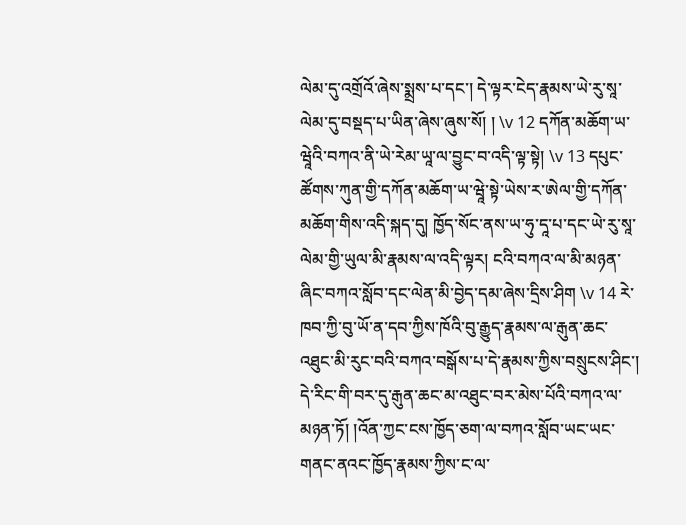ལེམ་དུ་འགྲོའོ་ཞེས་སྨྲས་པ་དང་། དེ་ལྟར་ངེད་རྣམས་ཡེ་རུ་སཱ་ལེམ་དུ་བསྡད་པ་ཡིན་ཞེས་ཞུས་སོ། ། \v 12 དཀོན་མཆོག་ཡ་ཝཱེའི་བཀའ་ནི་ཡེ་རེམ་ཡཱ་ལ་བྱུང་བ་འདི་ལྟ་སྟེ། \v 13 དཔུང་ཚོགས་ཀུན་གྱི་དཀོན་མཆོག་ཡ་ཝཱེ་སྟེ་ཡེས་ར་ཨེལ་གྱི་དཀོན་མཆོག་གིས་འདི་སྐད་དུ། ཁྱོད་སོང་ནས་ཡ་ཧུ་དཱ་པ་དང་ཡེ་རུ་སཱ་ལེམ་གྱི་ཡུལ་མི་རྣམས་ལ་འདི་ལྟར། ངའི་བཀའ་ལ་མི་མཉན་ཞིང་བཀའ་སློབ་དང་ལེན་མི་བྱེད་དམ་ཞེས་དྲིས་ཤིག \v 14 རེ་ཁབ་ཀྱི་བུ་ཡོ་ན་དབ་ཀྱིས་ཁོའི་བུ་རྒྱུད་རྣམས་ལ་རྒུན་ཆང་འཐུང་མི་རུང་བའི་བཀའ་བསྒོས་པ་དེ་རྣམས་ཀྱིས་བསྲུངས་ཤིང་། དེ་རིང་གི་བར་དུ་རྒུན་ཆང་མ་འཐུང་བར་མེས་པོའི་བཀའ་ལ་མཉན་ཏོ། །འོན་ཀྱང་ངས་ཁྱོད་ཅག་ལ་བཀའ་སློབ་ཡང་ཡང་གནང་ནའང་ཁྱོད་རྣམས་ཀྱིས་ང་ལ་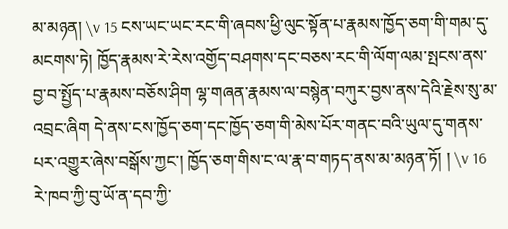མ་མཉན། \v 15 ངས་ཡང་ཡང་རང་གི་ཞབས་ཕྱི་ལུང་སྟོན་པ་རྣམས་ཁྱོད་ཅག་གི་གམ་དུ་མངགས་ཏེ། ཁྱོད་རྣམས་རེ་རེས་འགྱོད་བཤགས་དང་བཅས་རང་གི་ལོག་ལམ་སྤངས་ནས་བྱ་བ་སྤྱོད་པ་རྣམས་བཅོས་ཤིག ལྷ་གཞན་རྣམས་ལ་བསྙེན་བཀུར་བྱས་ནས་དེའི་རྗེས་སུ་མ་འབྲང་ཞིག དེ་ནས་ངས་ཁྱོད་ཅག་དང་ཁྱོད་ཅག་གི་མེས་པོར་གནང་བའི་ཡུལ་དུ་གནས་པར་འགྱུར་ཞེས་བསྒོས་ཀྱང་། ཁྱོད་ཅག་གིས་ང་ལ་རྣ་བ་གཏད་ནས་མ་མཉན་ཏོ། ། \v 16 རེ་ཁབ་ཀྱི་བུ་ཡོ་ན་དབ་ཀྱི་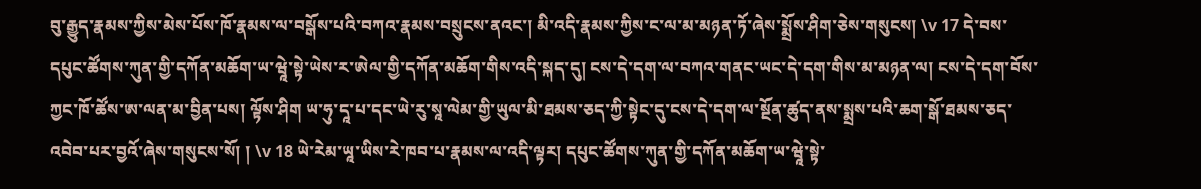བུ་རྒྱུད་རྣམས་ཀྱིས་མེས་པོས་ཁོ་རྣམས་ལ་བསྒོས་པའི་བཀའ་རྣམས་བསྲུངས་ནའང་། མི་འདི་རྣམས་ཀྱིས་ང་ལ་མ་མཉན་ཏོ་ཞེས་སྨྲོས་ཤིག་ཅེས་གསུངས། \v 17 དེ་བས་དཔུང་ཚོགས་ཀུན་གྱི་དཀོན་མཆོག་ཡ་ཝཱེ་སྟེ་ཡེས་ར་ཨེལ་གྱི་དཀོན་མཆོག་གིས་འདི་སྐད་དུ། ངས་དེ་དག་ལ་བཀའ་གནང་ཡང་དེ་དག་གིས་མ་མཉན་ལ། ངས་དེ་དག་བོས་ཀྱང་ཁོ་ཚོས་ཨ་ལན་མ་བྱིན་པས། ལྟོས་ཤིག ཡ་ཧུ་དཱ་པ་དང་ཡེ་རུ་སཱ་ལེམ་གྱི་ཡུལ་མི་ཐམས་ཅད་ཀྱི་སྟེང་དུ་ངས་དེ་དག་ལ་སྔོན་ཚུད་ནས་སྨྲས་པའི་ཆག་སྒོ་ཐམས་ཅད་འབེབ་པར་བྱའོ་ཞེས་གསུངས་སོ། ། \v 18 ཡེ་རེམ་ཡཱ་ཡིས་རེ་ཁབ་པ་རྣམས་ལ་འདི་ལྟར། དཔུང་ཚོགས་ཀུན་གྱི་དཀོན་མཆོག་ཡ་ཝཱེ་སྟེ་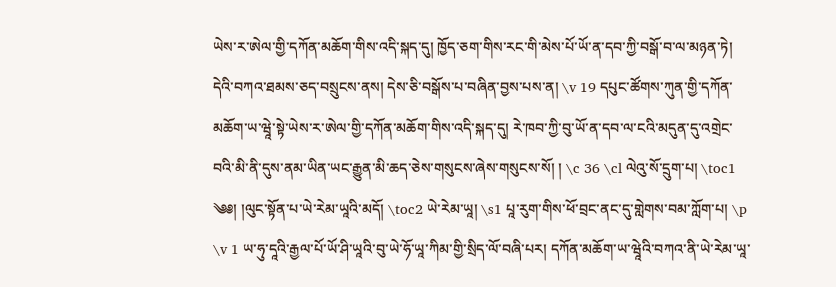ཡེས་ར་ཨེལ་གྱི་དཀོན་མཆོག་གིས་འདི་སྐད་དུ། ཁྱོད་ཅག་གིས་རང་གི་མེས་པོ་ཡོ་ན་དབ་ཀྱི་བསྒོ་བ་ལ་མཉན་ཏེ། དེའི་བཀའ་ཐམས་ཅད་བསྲུངས་ནས། དེས་ཅི་བསྒོས་པ་བཞིན་བྱས་པས་ན། \v 19 དཔུང་ཚོགས་ཀུན་གྱི་དཀོན་མཆོག་ཡ་ཝཱེ་སྟེ་ཡེས་ར་ཨེལ་གྱི་དཀོན་མཆོག་གིས་འདི་སྐད་དུ། རེ་ཁབ་ཀྱི་བུ་ཡོ་ན་དབ་ལ་ངའི་མདུན་དུ་འགྲེང་བའི་མི་ནི་དུས་ནམ་ཡིན་ཡང་རྒྱུན་མི་ཆད་ཅེས་གསུངས་ཞེས་གསུངས་སོ། ། \c 36 \cl ལེའུ་སོ་དྲུག་པ། \toc1 ༄༅། །ལུང་སྟོན་པ་ཡེ་རེམ་ཡཱའི་མདོ། \toc2 ཡེ་རེམ་ཡཱ། \s1 པཱ་རུག་གིས་ཕོ་བྲང་ནང་དུ་གླེགས་བམ་ཀློག་པ། \p \v 1 ཡ་ཧུ་དཱའི་རྒྱལ་པོ་ཡོ་ཤི་ཡཱའི་བུ་ཡེ་ཧོ་ཡཱ་ཀིམ་གྱི་སྲིད་ལོ་བཞི་པར། དཀོན་མཆོག་ཡ་ཝཱེའི་བཀའ་ནི་ཡེ་རེམ་ཡཱ་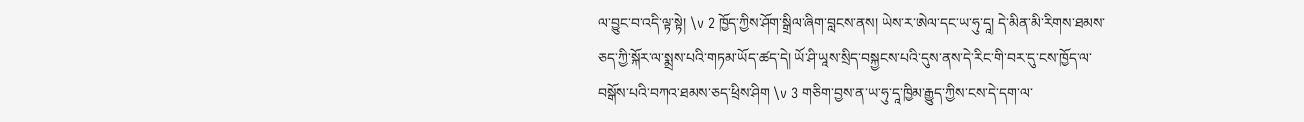ལ་བྱུང་བ་འདི་ལྟ་སྟེ། \v 2 ཁྱོད་ཀྱིས་ཤོག་སྒྲིལ་ཞིག་བླངས་ནས། ཡེས་ར་ཨེལ་དང་ཡ་ཧུ་དཱ། དེ་མིན་མི་རིགས་ཐམས་ཅད་ཀྱི་སྐོར་ལ་སྨྲས་པའི་གཏམ་ཡོད་ཚད་དེ། ཡོ་ཤི་ཡཱས་སྲིད་བསྐྱངས་པའི་དུས་ནས་དེ་རིང་གི་བར་དུ་ངས་ཁྱོད་ལ་བསྒོས་པའི་བཀའ་ཐམས་ཅད་ཕྲིས་ཤིག \v 3 གཅིག་བྱས་ན་ཡ་ཧུ་དཱ་ཁྱིམ་རྒྱུད་ཀྱིས་ངས་དེ་དག་ལ་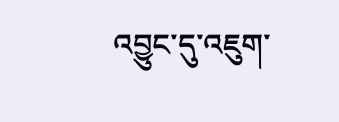འབྱུང་དུ་འཇུག་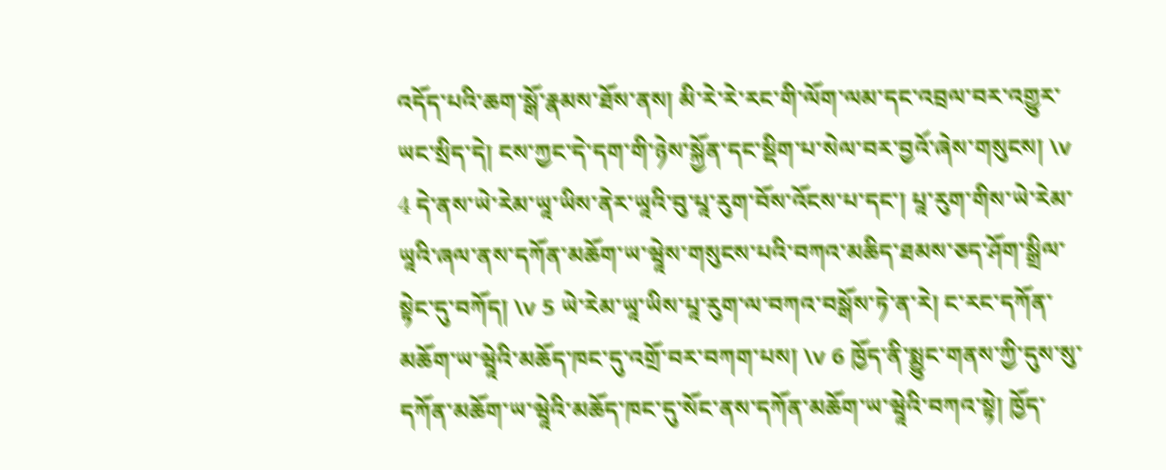འདོད་པའི་ཆག་སྒོ་རྣམས་ཐོས་ནས། མི་རེ་རེ་རང་གི་ལོག་ལམ་དང་འབྲལ་བར་འགྱུར་ཡང་སྲིད་དེ། ངས་ཀྱང་དེ་དག་གི་ཉེས་སྐྱོན་དང་སྡིག་པ་སེལ་བར་བྱའོ་ཞེས་གསུངས། \v 4 དེ་ནས་ཡེ་རེམ་ཡཱ་ཡིས་ནེར་ཡཱའི་བུ་པཱ་རུག་བོས་འོངས་པ་དང་། པཱ་རུག་གིས་ཡེ་རེམ་ཡཱའི་ཞལ་ནས་དཀོན་མཆོག་ཡ་ཝཱེས་གསུངས་པའི་བཀའ་མཆིད་ཐམས་ཅད་ཤོག་སྒྲིལ་སྟེང་དུ་བཀོད། \v 5 ཡེ་རེམ་ཡཱ་ཡིས་པཱ་རུག་ལ་བཀའ་བསྒོས་ཏེ་ན་རེ། ང་རང་དཀོན་མཆོག་ཡ་ཝཱེའི་མཆོད་ཁང་དུ་འགྲོ་བར་བཀག་པས། \v 6 ཁྱོད་ནི་སྨྱུང་གནས་ཀྱི་དུས་སུ་དཀོན་མཆོག་ཡ་ཝཱེའི་མཆོད་ཁང་དུ་སོང་ནས་དཀོན་མཆོག་ཡ་ཝཱེའི་བཀའ་སྟེ། ཁྱོད་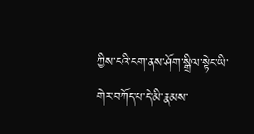ཀྱིས་ངའི་ངག་ནས་ཤོག་སྒྲིལ་སྟེང་ཡི་གེར་བཀོད་པ་དེ་མི་རྣམས་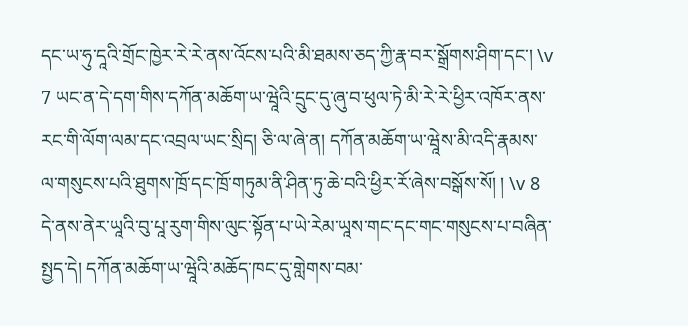དང་ཡ་ཧུ་དཱའི་གྲོང་ཁྱེར་རེ་རེ་ནས་འོངས་པའི་མི་ཐམས་ཅད་ཀྱི་རྣ་བར་སྒྲོགས་ཤིག་དང་། \v 7 ཡང་ན་དེ་དག་གིས་དཀོན་མཆོག་ཡ་ཝཱེའི་དྲུང་དུ་ཞུ་བ་ཕུལ་ཏེ་མི་རེ་རེ་ཕྱིར་འཁོར་ནས་རང་གི་ལོག་ལམ་དང་འབྲལ་ཡང་སྲིད། ཅི་ལ་ཞེ་ན། དཀོན་མཆོག་ཡ་ཝཱེས་མི་འདི་རྣམས་ལ་གསུངས་པའི་ཐུགས་ཁྲོ་དང་ཁྲོ་གཏུམ་ནི་ཤིན་ཏུ་ཆེ་བའི་ཕྱིར་རོ་ཞེས་བསྒོས་སོ། ། \v 8 དེ་ནས་ནེར་ཡཱའི་བུ་པཱ་རུག་གིས་ལུང་སྟོན་པ་ཡེ་རེམ་ཡཱས་གང་དང་གང་གསུངས་པ་བཞིན་སྤྱད་དེ། དཀོན་མཆོག་ཡ་ཝཱེའི་མཆོད་ཁང་དུ་གླེགས་བམ་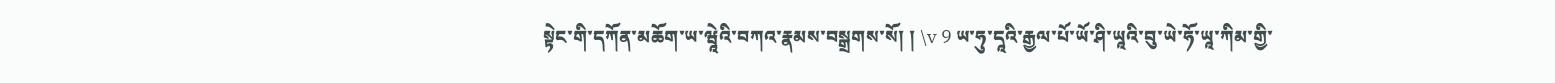སྟེང་གི་དཀོན་མཆོག་ཡ་ཝཱེའི་བཀའ་རྣམས་བསྒྲགས་སོ། ། \v 9 ཡ་ཧུ་དཱའི་རྒྱལ་པོ་ཡོ་ཤི་ཡཱའི་བུ་ཡེ་ཧོ་ཡཱ་ཀིམ་གྱི་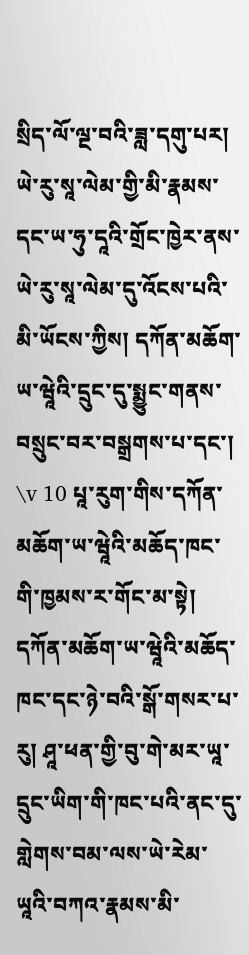སྲིད་ལོ་ལྔ་བའི་ཟླ་དགུ་པར། ཡེ་རུ་སཱ་ལེམ་གྱི་མི་རྣམས་དང་ཡ་ཧུ་དཱའི་གྲོང་ཁྱེར་ནས་ཡེ་རུ་སཱ་ལེམ་དུ་འོངས་པའི་མི་ཡོངས་ཀྱིས། དཀོན་མཆོག་ཡ་ཝཱེའི་དྲུང་དུ་སྨྱུང་གནས་བསྲུང་བར་བསྒྲགས་པ་དང་། \v 10 པཱ་རུག་གིས་དཀོན་མཆོག་ཡ་ཝཱེའི་མཆོད་ཁང་གི་ཁྱམས་ར་གོང་མ་སྟེ། དཀོན་མཆོག་ཡ་ཝཱེའི་མཆོད་ཁང་དང་ཉེ་བའི་སྒོ་གསར་པ་རུ། ཤཱ་ཕན་གྱི་བུ་གེ་མར་ཡཱ་དྲུང་ཡིག་གི་ཁང་པའི་ནང་དུ་གླེགས་བམ་ལས་ཡེ་རེམ་ཡཱའི་བཀའ་རྣམས་མི་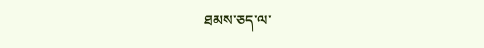ཐམས་ཅད་ལ་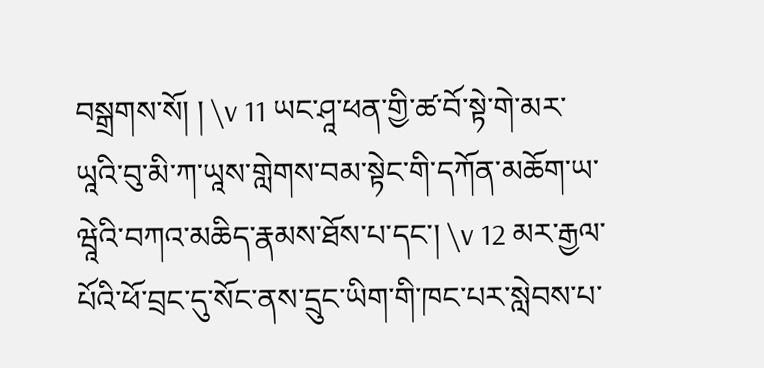བསྒྲགས་སོ། ། \v 11 ཡང་ཤཱ་ཕན་གྱི་ཚ་བོ་སྟེ་གེ་མར་ཡཱའི་བུ་མི་ཀ་ཡཱས་གླེགས་བམ་སྟེང་གི་དཀོན་མཆོག་ཡ་ཝཱེའི་བཀའ་མཆིད་རྣམས་ཐོས་པ་དང་། \v 12 མར་རྒྱལ་པོའི་ཕོ་བྲང་དུ་སོང་ནས་དྲུང་ཡིག་གི་ཁང་པར་སླེབས་པ་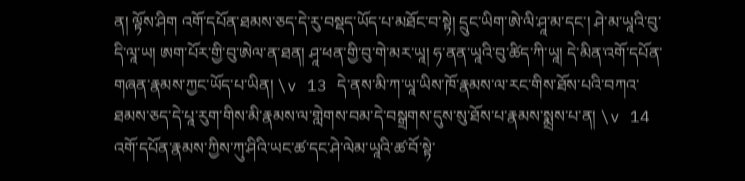ན། ལྟོས་ཤིག འགོ་དཔོན་ཐམས་ཅད་དེ་རུ་བསྡད་ཡོད་པ་མཐོང་བ་སྟེ། དྲུང་ཡིག་ཨེ་ལི་ཤཱ་མ་དང་། ཤེ་མ་ཡཱའི་བུ་དི་ལཱ་ཡ། ཨག་པོར་གྱི་བུ་ཨེལ་ན་ཐན། ཤཱ་ཕན་གྱི་བུ་གེ་མར་ཡཱ། ཧ་ནན་ཡཱའི་བུ་ཚིད་ཀི་ཡཱ། དེ་མིན་འགོ་དཔོན་གཞན་རྣམས་ཀྱང་ཡོད་པ་ཡིན། \v 13 དེ་ནས་མི་ཀ་ཡཱ་ཡིས་ཁོ་རྣམས་ལ་རང་གིས་ཐོས་པའི་བཀའ་ཐམས་ཅད་དེ་པཱ་རུག་གིས་མི་རྣམས་ལ་གླེགས་བམ་དེ་བསྒྲགས་དུས་སུ་ཐོས་པ་རྣམས་སྨྲས་པ་ན། \v 14 འགོ་དཔོན་རྣམས་ཀྱིས་ཀུ་ཤིའི་ཡང་ཚ་དང་ཤེ་ལེམ་ཡཱའི་ཚ་བོ་སྟེ་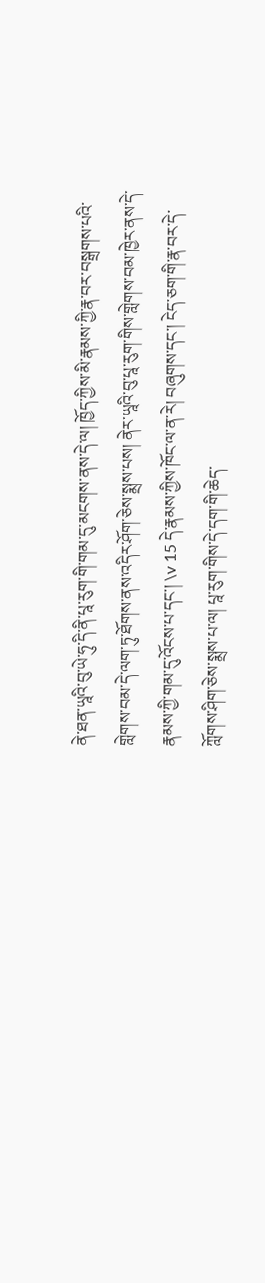ནེ་ཐན་ཡཱའི་བུ་ཡེ་ཧུ་དི་ནི་པཱ་རུག་གི་གམ་དུ་མངགས་ནས་དེ་ལ། ཁྱོད་ཀྱིས་མི་རྣམས་ཀྱི་རྣ་བར་བསྒྲགས་པའི་གླེགས་བམ་དེ་ལག་ཏུ་ཐོགས་ནས་འདིར་ཤོག་ཅེས་སྨྲས་པས། ནེར་ཡཱའི་བུ་པཱ་རུག་གིས་གླེགས་བམ་ཁྱེར་ནས་དེ་རྣམས་ཀྱི་གམ་དུ་འོངས་པ་དང་། \v 15 དེ་རྣམས་ཀྱིས་ཁོང་ལ་ན་རེ། བཞུགས་དང་། ངེད་ཅག་གི་རྣ་བར་དེ་ཀློགས་ཤིག་ཅེས་སྨྲས་པ་ལ། པཱ་རུག་གིས་དེ་དག་གི་ཆེད་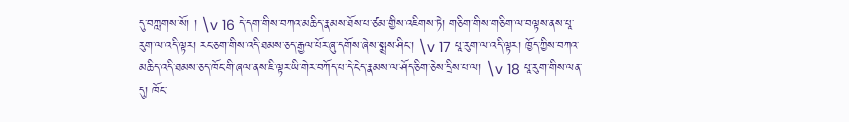དུ་བཀླགས་སོ། ། \v 16 དེ་དག་གིས་བཀའ་མཆིད་རྣམས་ཐོས་པ་ཙམ་གྱིས་འཇིགས་ཏེ། གཅིག་གིས་གཅིག་ལ་བལྟས་ནས་པཱ་རུག་ལ་འདི་ལྟར། རང་ཅག་གིས་འདི་ཐམས་ཅད་རྒྱལ་པོར་ཞུ་དགོས་ཞེས་སྨྲས་ཤིང་། \v 17 པཱ་རུག་ལ་འདི་ལྟར། ཁྱོད་ཀྱིས་བཀའ་མཆིད་འདི་ཐམས་ཅད་ཁོང་གི་ཞལ་ནས་ཇི་ལྟར་ཡི་གེར་བཀོད་པ་དེ་ངེད་རྣམས་ལ་ཤོད་ཅིག་ཅེས་དྲིས་པ་ལ། \v 18 པཱ་རུག་གིས་ལན་དུ། ཁོང་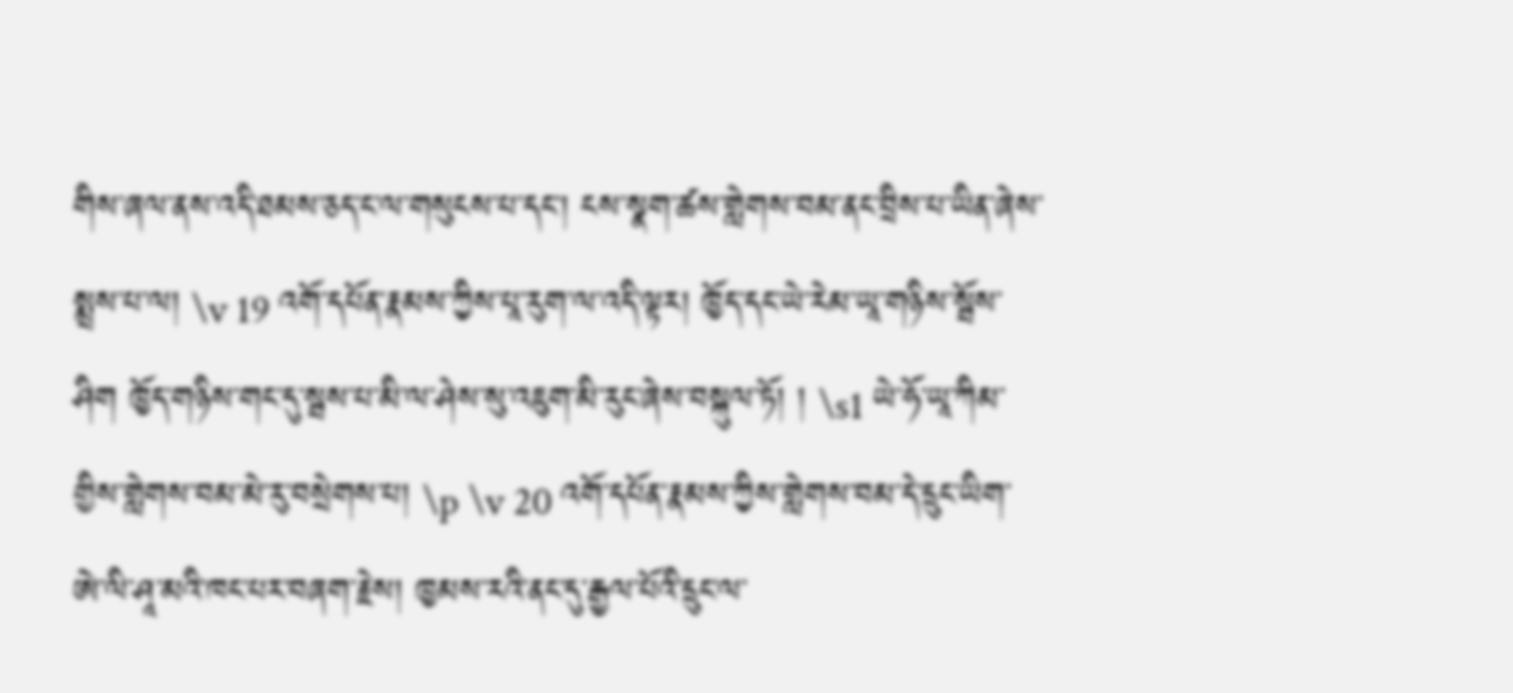གིས་ཞལ་ནས་འདི་ཐམས་ཅད་ང་ལ་གསུངས་པ་དང་། ངས་སྣག་ཚས་གླེགས་བམ་ནང་བྲིས་པ་ཡིན་ཞེས་སྨྲས་པ་ལ། \v 19 འགོ་དཔོན་རྣམས་ཀྱིས་པཱ་རུག་ལ་འདི་ལྟར། ཁྱོད་དང་ཡེ་རེམ་ཡཱ་གཉིས་སྦོས་ཤིག ཁྱོད་གཉིས་གང་དུ་སྦས་པ་མི་ལ་ཤེས་སུ་འཇུག་མི་རུང་ཞེས་བསྐུལ་ཏོ། ། \s1 ཡེ་ཧོ་ཡཱ་ཀིམ་གྱིས་གླེགས་བམ་མེ་རུ་བསྲེགས་པ། \p \v 20 འགོ་དཔོན་རྣམས་ཀྱིས་གླེགས་བམ་དེ་དྲུང་ཡིག་ཨེ་ལི་ཤཱ་མའི་ཁང་པར་བཞག་རྗེས། ཁྱམས་རའི་ནང་དུ་རྒྱལ་པོའི་དྲུང་ལ་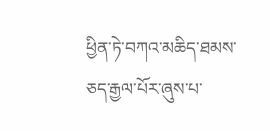ཕྱིན་ཏེ་བཀའ་མཆིད་ཐམས་ཅད་རྒྱལ་པོར་ཞུས་པ་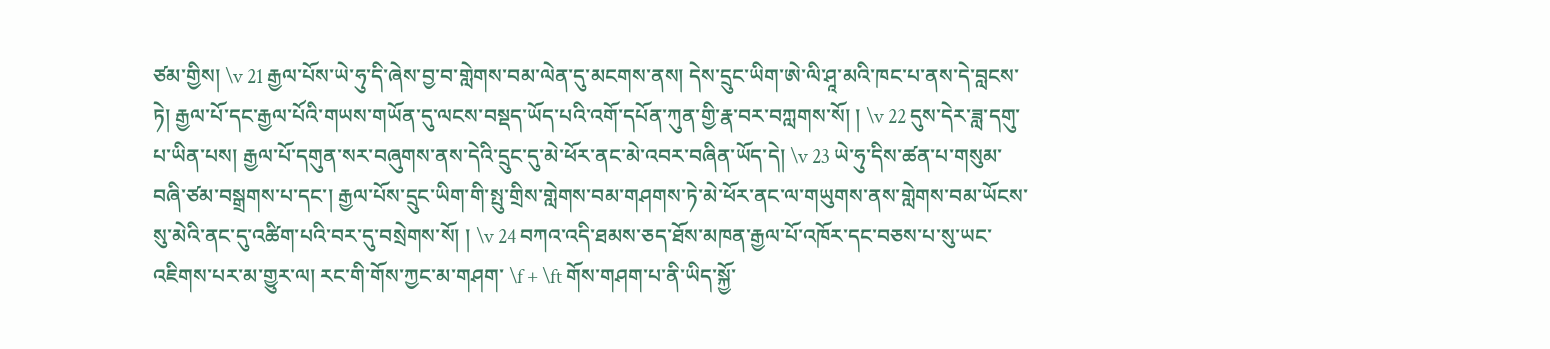ཙམ་གྱིས། \v 21 རྒྱལ་པོས་ཡེ་ཧུ་དི་ཞེས་བྱ་བ་གླེགས་བམ་ལེན་དུ་མངགས་ནས། དེས་དྲུང་ཡིག་ཨེ་ལི་ཤཱ་མའི་ཁང་པ་ནས་དེ་བླངས་ཏེ། རྒྱལ་པོ་དང་རྒྱལ་པོའི་གཡས་གཡོན་དུ་ལངས་བསྡད་ཡོད་པའི་འགོ་དཔོན་ཀུན་གྱི་རྣ་བར་བཀླགས་སོ། ། \v 22 དུས་དེར་ཟླ་དགུ་པ་ཡིན་པས། རྒྱལ་པོ་དགུན་སར་བཞུགས་ནས་དེའི་དྲུང་དུ་མེ་ཕོར་ནང་མེ་འབར་བཞིན་ཡོད་དེ། \v 23 ཡེ་ཧུ་དིས་ཚན་པ་གསུམ་བཞི་ཙམ་བསྒྲགས་པ་དང་། རྒྱལ་པོས་དྲུང་ཡིག་གི་སྤུ་གྲིས་གླེགས་བམ་གཤགས་ཏེ་མེ་ཕོར་ནང་ལ་གཡུགས་ནས་གླེགས་བམ་ཡོངས་སུ་མེའི་ནང་དུ་འཚིག་པའི་བར་དུ་བསྲེགས་སོ། ། \v 24 བཀའ་འདི་ཐམས་ཅད་ཐོས་མཁན་རྒྱལ་པོ་འཁོར་དང་བཅས་པ་སུ་ཡང་འཇིགས་པར་མ་གྱུར་ལ། རང་གི་གོས་ཀྱང་མ་གཤག་ \f + \ft གོས་གཤག་པ་ནི་ཡིད་སྐྱོ་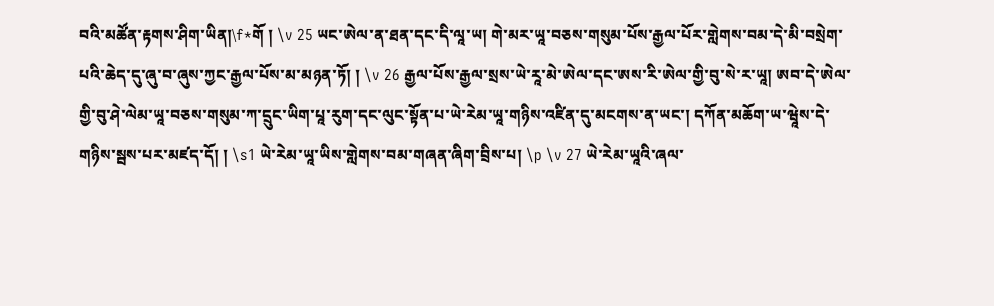བའི་མཚོན་རྟགས་ཤིག་ཡིན།\f*གོ ། \v 25 ཡང་ཨེལ་ན་ཐན་དང་དི་ལཱ་ཡ། གེ་མར་ཡཱ་བཅས་གསུམ་པོས་རྒྱལ་པོར་གླེགས་བམ་དེ་མི་བསྲེག་པའི་ཆེད་དུ་ཞུ་བ་ཞུས་ཀྱང་རྒྱལ་པོས་མ་མཉན་ཏོ། ། \v 26 རྒྱལ་པོས་རྒྱལ་སྲས་ཡེ་རཱ་མེ་ཨེལ་དང་ཨས་རི་ཨེལ་གྱི་བུ་སེ་ར་ཡཱ། ཨབ་དེ་ཨེལ་གྱི་བུ་ཤེ་ལེམ་ཡཱ་བཅས་གསུམ་ཀ་དྲུང་ཡིག་པཱ་རུག་དང་ལུང་སྟོན་པ་ཡེ་རེམ་ཡཱ་གཉིས་འཛིན་དུ་མངགས་ན་ཡང་། དཀོན་མཆོག་ཡ་ཝཱེས་དེ་གཉིས་སྦས་པར་མཛད་དོ། ། \s1 ཡེ་རེམ་ཡཱ་ཡིས་གླེགས་བམ་གཞན་ཞིག་བྲིས་པ། \p \v 27 ཡེ་རེམ་ཡཱའི་ཞལ་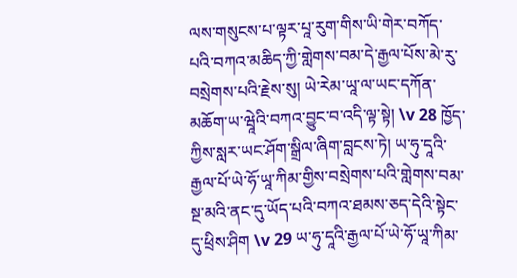ལས་གསུངས་པ་ལྟར་པཱ་རུག་གིས་ཡི་གེར་བཀོད་པའི་བཀའ་མཆིད་ཀྱི་གླེགས་བམ་དེ་རྒྱལ་པོས་མེ་རུ་བསྲེགས་པའི་རྗེས་སུ། ཡེ་རེམ་ཡཱ་ལ་ཡང་དཀོན་མཆོག་ཡ་ཝཱེའི་བཀའ་བྱུང་བ་འདི་ལྟ་སྟེ། \v 28 ཁྱོད་ཀྱིས་སླར་ཡང་ཤོག་སྒྲིལ་ཞིག་བླངས་ཏེ། ཡ་ཧུ་དཱའི་རྒྱལ་པོ་ཡེ་ཧོ་ཡཱ་ཀིམ་གྱིས་བསྲེགས་པའི་གླེགས་བམ་སྔ་མའི་ནང་དུ་ཡོད་པའི་བཀའ་ཐམས་ཅད་དེའི་སྟེང་དུ་ཕྲིས་ཤིག \v 29 ཡ་ཧུ་དཱའི་རྒྱལ་པོ་ཡེ་ཧོ་ཡཱ་ཀིམ་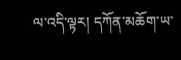ལ་འདི་ལྟར། དཀོན་མཆོག་ཡ་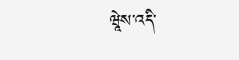ཝཱེས་འདི་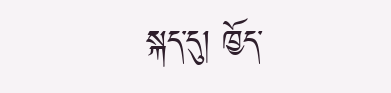སྐད་དུ། ཁྱོད་